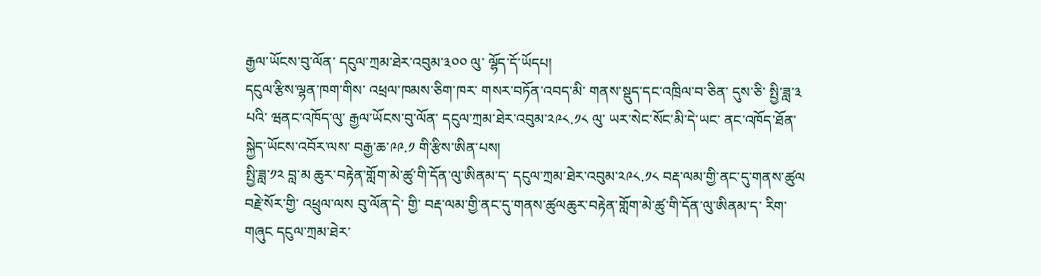རྒྱལ་ཡོངས་བུ་ལོན་ དངུལ་ཀྲམ་ཐེར་འབུམ་༣༠༠ ལུ་ ལྷོད་དོ་ཡོདཔ།
དངུལ་རྩིས་ལྷན་ཁག་གིས་ འཕྲལ་ཁམས་ཅིག་ཁར་ གསར་བཏོན་འབད་མི་ གནས་སྡུད་དང་འཁྲིལ་བ་ཅིན་ དུས་ཅི་ སྤྱི་ཟླ་༣ པའི་ ཝནང་འཁོད་ལུ་ རྒྱལ་ཡོངས་བུ་ལོན་ དངུལ་ཀྲམ་ཐེར་འབུམ་༢༩༨.༡༨ ལུ་ ཡར་སེང་སོང་མི་དེ་ཡང་ ནང་འཁོད་ཐོན་སྐྱེད་ཡོངས་འབོར་ལས་ བརྒྱ་ཆ་༩༩.༡ གི་རྩིས་ཨིན་པས།
སྤྱི་ཟླ་༡༢ བླ་མ ཆུར་བརྟེན་གློག་མེ་ཚུ་གི་དོན་ལུ་ཨིནམ་ད་ དངུལ་ཀྲམ་ཐེར་འབུམ་༢༩༨.༡༨ བརྡ་ལམ་གྱི་ནང་དུ་གནས་ཚུལ
བརྗེ་སོར་གྱི་ འཕྲུལ་ལས བུ་ལོན་དེ་ གྱི་ བརྡ་ལམ་གྱི་ནང་དུ་གནས་ཚུལཆུར་བརྟེན་གློག་མེ་ཚུ་གི་དོན་ལུ་ཨིནམ་ད་ རིག་གཞུང དངུལ་ཀྲམ་ཐེར་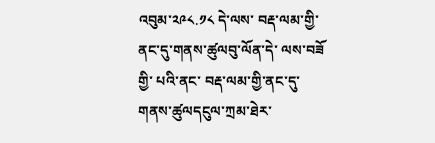འབུམ་༢༩༨.༡༨ དེ་ལས་ བརྡ་ལམ་གྱི་ནང་དུ་གནས་ཚུལབུ་ལོན་དེ་ ལས་བཟོ གྱི་ པའི་ནང་ བརྡ་ལམ་གྱི་ནང་དུ་གནས་ཚུལདངུལ་ཀྲམ་ཐེར་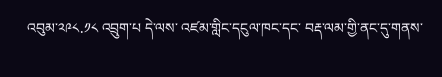འབུམ་༢༩༨.༡༨ འབྲུག་པ དེ་ལས་ འཛམ་གླིང་དངུལ་ཁང་དང་ བརྡ་ལམ་གྱི་ནང་དུ་གནས་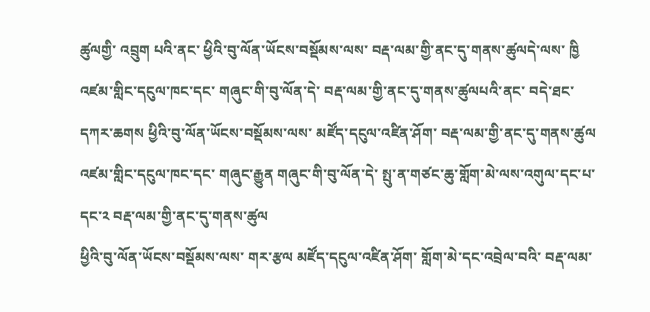ཚུལགྱི་ འབྲུག པའི་ནང་ ཕྱིའི་བུ་ལོན་ཡོངས་བསྡོམས་ལས་ བརྡ་ལམ་གྱི་ནང་དུ་གནས་ཚུལདེ་ལས་ ཁྱི འཛམ་གླིང་དངུལ་ཁང་དང་ གཞུང་གི་བུ་ལོན་དེ་ བརྡ་ལམ་གྱི་ནང་དུ་གནས་ཚུལཔའི་ནང་ བདེ་ཐང་དཀར་ཆགས ཕྱིའི་བུ་ལོན་ཡོངས་བསྡོམས་ལས་ མཛོད་དངུལ་འཛིན་ཤོག་ བརྡ་ལམ་གྱི་ནང་དུ་གནས་ཚུལ
འཛམ་གླིང་དངུལ་ཁང་དང་ གཞུང་རྒྱུན གཞུང་གི་བུ་ལོན་དེ་ སྤུ་ན་གཙང་ཆུ་གློག་མེ་ལས་འགུལ་དང་པ་དང་༢ བརྡ་ལམ་གྱི་ནང་དུ་གནས་ཚུལ
ཕྱིའི་བུ་ལོན་ཡོངས་བསྡོམས་ལས་ གར་རྩལ མཛོད་དངུལ་འཛིན་ཤོག་ གློག་མེ་དང་འབྲེལ་བའི་ བརྡ་ལམ་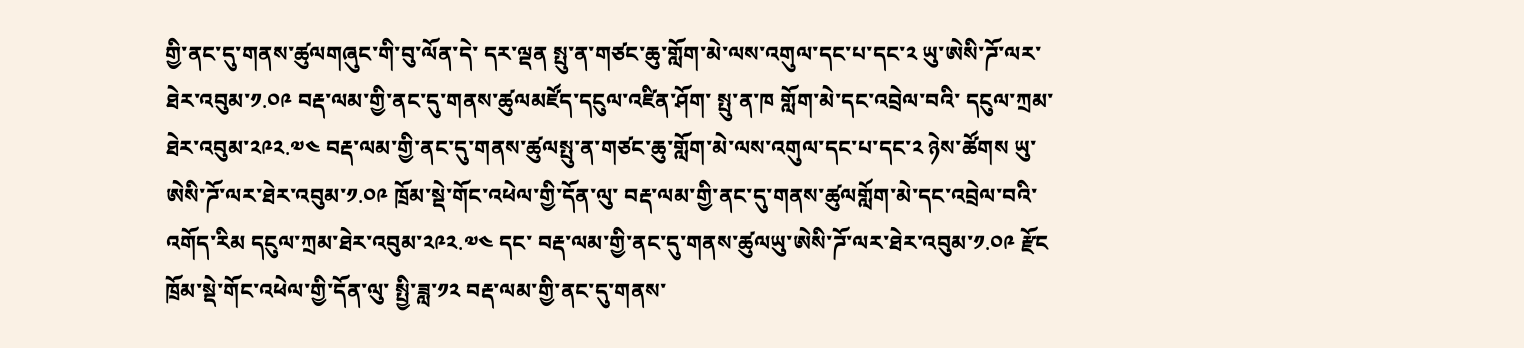གྱི་ནང་དུ་གནས་ཚུལགཞུང་གི་བུ་ལོན་དེ་ དར་ལྡན སྤུ་ན་གཙང་ཆུ་གློག་མེ་ལས་འགུལ་དང་པ་དང་༢ ཡུ་ཨེསི་ཌོ་ལར་ཐེར་འབུམ་༡.༠༩ བརྡ་ལམ་གྱི་ནང་དུ་གནས་ཚུལམཛོད་དངུལ་འཛིན་ཤོག་ སྤུ་ན་ཁ གློག་མེ་དང་འབྲེལ་བའི་ དངུལ་ཀྲམ་ཐེར་འབུམ་༢༩༢.༧༤ བརྡ་ལམ་གྱི་ནང་དུ་གནས་ཚུལསྤུ་ན་གཙང་ཆུ་གློག་མེ་ལས་འགུལ་དང་པ་དང་༢ ཉེས་ཚོགས ཡུ་ཨེསི་ཌོ་ལར་ཐེར་འབུམ་༡.༠༩ ཁྲོམ་སྡེ་གོང་འཕེལ་གྱི་དོན་ལུ་ བརྡ་ལམ་གྱི་ནང་དུ་གནས་ཚུལགློག་མེ་དང་འབྲེལ་བའི་ འགོད་རིམ དངུལ་ཀྲམ་ཐེར་འབུམ་༢༩༢.༧༤ དང་ བརྡ་ལམ་གྱི་ནང་དུ་གནས་ཚུལཡུ་ཨེསི་ཌོ་ལར་ཐེར་འབུམ་༡.༠༩ རྫོང ཁྲོམ་སྡེ་གོང་འཕེལ་གྱི་དོན་ལུ་ སྤྱི་ཟླ་༡༢ བརྡ་ལམ་གྱི་ནང་དུ་གནས་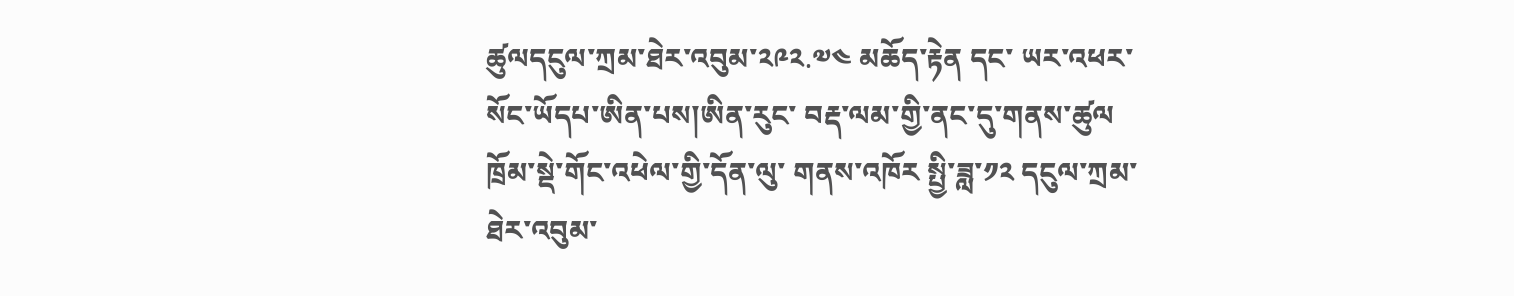ཚུལདངུལ་ཀྲམ་ཐེར་འབུམ་༢༩༢.༧༤ མཆོད་རྟེན དང་ ཡར་འཕར་སོང་ཡོདཔ་ཨིན་པས།ཨིན་རུང་ བརྡ་ལམ་གྱི་ནང་དུ་གནས་ཚུལ
ཁྲོམ་སྡེ་གོང་འཕེལ་གྱི་དོན་ལུ་ གནས་འཁོར སྤྱི་ཟླ་༡༢ དངུལ་ཀྲམ་ཐེར་འབུམ་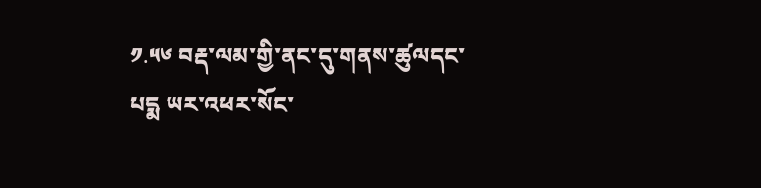༡.༥༦ བརྡ་ལམ་གྱི་ནང་དུ་གནས་ཚུལདང་ པདྨ ཡར་འཕར་སོང་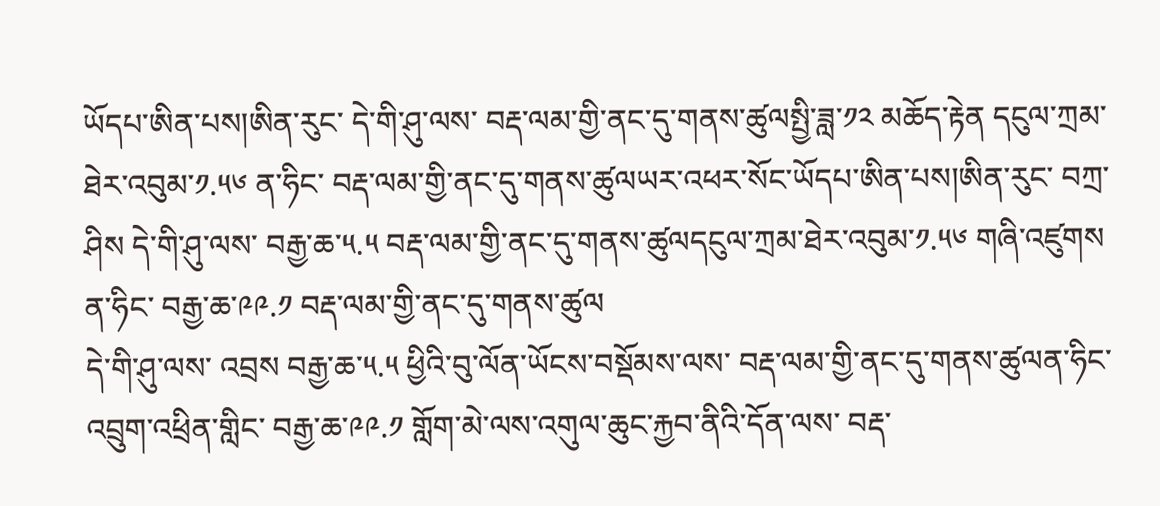ཡོདཔ་ཨིན་པས།ཨིན་རུང་ དེ་གི་ཤུ་ལས་ བརྡ་ལམ་གྱི་ནང་དུ་གནས་ཚུལསྤྱི་ཟླ་༡༢ མཆོད་རྟེན དངུལ་ཀྲམ་ཐེར་འབུམ་༡.༥༦ ན་ཧིང་ བརྡ་ལམ་གྱི་ནང་དུ་གནས་ཚུལཡར་འཕར་སོང་ཡོདཔ་ཨིན་པས།ཨིན་རུང་ བཀྲ་ཤིས དེ་གི་ཤུ་ལས་ བརྒྱ་ཆ་༥.༥ བརྡ་ལམ་གྱི་ནང་དུ་གནས་ཚུལདངུལ་ཀྲམ་ཐེར་འབུམ་༡.༥༦ གཞི་འཛུགས ན་ཧིང་ བརྒྱ་ཆ་༩༩.༡ བརྡ་ལམ་གྱི་ནང་དུ་གནས་ཚུལ
དེ་གི་ཤུ་ལས་ འབྲས བརྒྱ་ཆ་༥.༥ ཕྱིའི་བུ་ལོན་ཡོངས་བསྡོམས་ལས་ བརྡ་ལམ་གྱི་ནང་དུ་གནས་ཚུལན་ཧིང་ འབྲུག་འཕྲིན་གླིང་ བརྒྱ་ཆ་༩༩.༡ གློག་མེ་ལས་འགུལ་ཆུང་རྐྱབ་ནིའི་དོན་ལས་ བརྡ་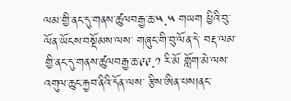ལམ་གྱི་ནང་དུ་གནས་ཚུལབརྒྱ་ཆ་༥.༥ གཡག ཕྱིའི་བུ་ལོན་ཡོངས་བསྡོམས་ལས་ གཞུང་གི་བུ་ལོན་དེ་ བརྡ་ལམ་གྱི་ནང་དུ་གནས་ཚུལབརྒྱ་ཆ་༩༩.༡ རི་མོ གློག་མེ་ལས་འགུལ་ཆུང་རྐྱབ་ནིའི་དོན་ལས་ རྩིས་ཨིན་པས།ནང་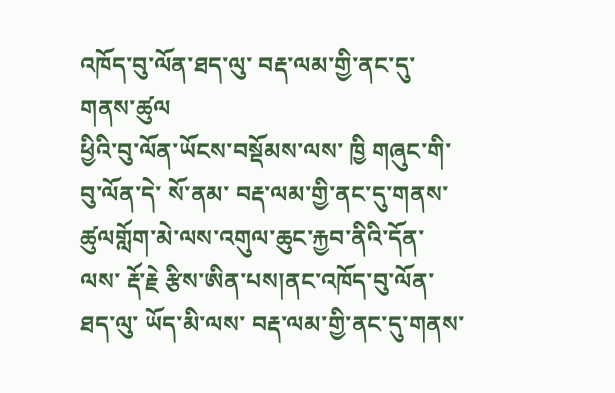འཁོད་བུ་ལོན་ཐད་ལུ་ བརྡ་ལམ་གྱི་ནང་དུ་གནས་ཚུལ
ཕྱིའི་བུ་ལོན་ཡོངས་བསྡོམས་ལས་ ཁྱི གཞུང་གི་བུ་ལོན་དེ་ སོ་ནམ་ བརྡ་ལམ་གྱི་ནང་དུ་གནས་ཚུལགློག་མེ་ལས་འགུལ་ཆུང་རྐྱབ་ནིའི་དོན་ལས་ རྡོ་རྗེ རྩིས་ཨིན་པས།ནང་འཁོད་བུ་ལོན་ཐད་ལུ་ ཡོད་མི་ལས་ བརྡ་ལམ་གྱི་ནང་དུ་གནས་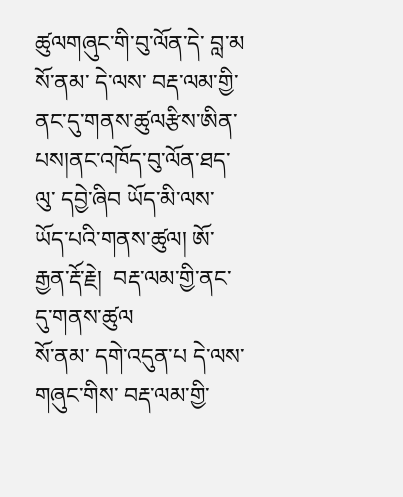ཚུལགཞུང་གི་བུ་ལོན་དེ་ བླ་མ སོ་ནམ་ དེ་ལས་ བརྡ་ལམ་གྱི་ནང་དུ་གནས་ཚུལརྩིས་ཨིན་པས།ནང་འཁོད་བུ་ལོན་ཐད་ལུ་ དབྱེ་ཞིབ ཡོད་མི་ལས་ ཡོད་པའི་གནས་ཚུལ། ཨོ་རྒྱན་རྡོ་རྗེ།  བརྡ་ལམ་གྱི་ནང་དུ་གནས་ཚུལ
སོ་ནམ་ དགེ་འདུན་པ དེ་ལས་ གཞུང་གིས་ བརྡ་ལམ་གྱི་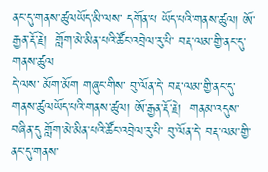ནང་དུ་གནས་ཚུལཡོད་མི་ལས་ དགོན་པ ཡོད་པའི་གནས་ཚུལ། ཨོ་རྒྱན་རྡོ་རྗེ།  གློག་མེ་མིན་པའི་ཚོང་འབྲེལ་རུ་པི་ བརྡ་ལམ་གྱི་ནང་དུ་གནས་ཚུལ
དེ་ལས་ མོག་མོག གཞུང་གིས་ བུ་ལོན་དེ་ བརྡ་ལམ་གྱི་ནང་དུ་གནས་ཚུལཡོད་པའི་གནས་ཚུལ། ཨོ་རྒྱན་རྡོ་རྗེ།  གནམ་འདུས་བཞིན་དུ གློག་མེ་མིན་པའི་ཚོང་འབྲེལ་རུ་པི་ བུ་ལོན་དེ་ བརྡ་ལམ་གྱི་ནང་དུ་གནས་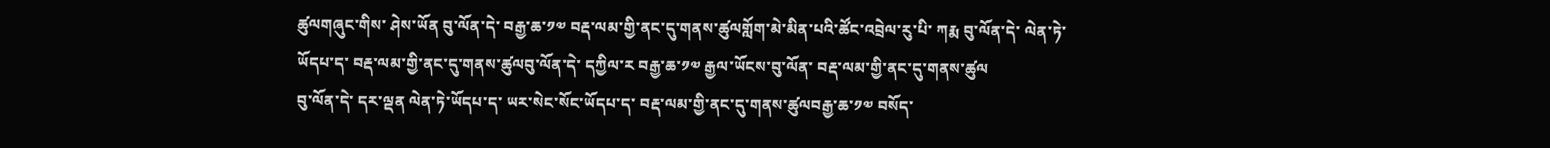ཚུལགཞུང་གིས་ ཤེས་ཡོན བུ་ལོན་དེ་ བརྒྱ་ཆ་༡༧ བརྡ་ལམ་གྱི་ནང་དུ་གནས་ཚུལགློག་མེ་མིན་པའི་ཚོང་འབྲེལ་རུ་པི་ ཀརྨ བུ་ལོན་དེ་ ལེན་ཏེ་ཡོདཔ་ད་ བརྡ་ལམ་གྱི་ནང་དུ་གནས་ཚུལབུ་ལོན་དེ་ དཀྱིལ་ར བརྒྱ་ཆ་༡༧ རྒྱལ་ཡོངས་བུ་ལོན་ བརྡ་ལམ་གྱི་ནང་དུ་གནས་ཚུལ
བུ་ལོན་དེ་ དར་ལྡན ལེན་ཏེ་ཡོདཔ་ད་ ཡར་སེང་སོང་ཡོདཔ་ད་ བརྡ་ལམ་གྱི་ནང་དུ་གནས་ཚུལབརྒྱ་ཆ་༡༧ བསོད་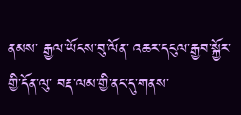ནམས་ རྒྱལ་ཡོངས་བུ་ལོན་ འཆར་དངུལ་རྒྱབ་སྐྱོར་གྱི་དོན་ལུ་ བརྡ་ལམ་གྱི་ནང་དུ་གནས་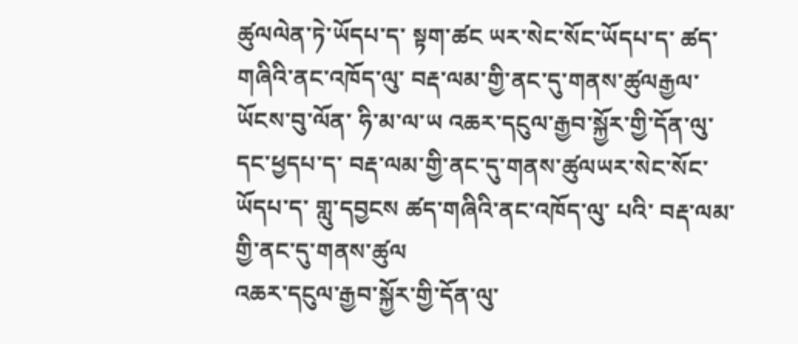ཚུལལེན་ཏེ་ཡོདཔ་ད་ སྟག་ཚང ཡར་སེང་སོང་ཡོདཔ་ད་ ཚད་གཞིའི་ནང་འཁོད་ལུ་ བརྡ་ལམ་གྱི་ནང་དུ་གནས་ཚུལརྒྱལ་ཡོངས་བུ་ལོན་ ཧི་མ་ལ་ཡ འཆར་དངུལ་རྒྱབ་སྐྱོར་གྱི་དོན་ལུ་ དང་ཕྱདཔ་ད་ བརྡ་ལམ་གྱི་ནང་དུ་གནས་ཚུལཡར་སེང་སོང་ཡོདཔ་ད་ གླུ་དབྱངས ཚད་གཞིའི་ནང་འཁོད་ལུ་ པའི་ བརྡ་ལམ་གྱི་ནང་དུ་གནས་ཚུལ
འཆར་དངུལ་རྒྱབ་སྐྱོར་གྱི་དོན་ལུ་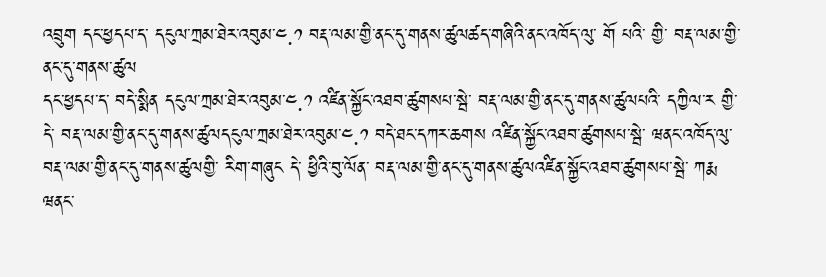འབྲུག དང་ཕྱདཔ་ད་ དངུལ་ཀྲམ་ཐེར་འབུམ་༤.༡ བརྡ་ལམ་གྱི་ནང་དུ་གནས་ཚུལཚད་གཞིའི་ནང་འཁོད་ལུ་ གོ པའི་ གྱི་ བརྡ་ལམ་གྱི་ནང་དུ་གནས་ཚུལ
དང་ཕྱདཔ་ད་ བདེ་སྨིན དངུལ་ཀྲམ་ཐེར་འབུམ་༤.༡ འཛིན་སྐྱོང་འཐབ་ཚུགསཔ་སྦེ་ བརྡ་ལམ་གྱི་ནང་དུ་གནས་ཚུལཔའི་ དཀྱིལ་ར གྱི་ དེ་ བརྡ་ལམ་གྱི་ནང་དུ་གནས་ཚུལདངུལ་ཀྲམ་ཐེར་འབུམ་༤.༡ བདེ་ཐང་དཀར་ཆགས འཛིན་སྐྱོང་འཐབ་ཚུགསཔ་སྦེ་ ཝནང་འཁོད་ལུ་ བརྡ་ལམ་གྱི་ནང་དུ་གནས་ཚུལགྱི་ རིག་གཞུང དེ་ ཕྱིའི་བུ་ལོན་ བརྡ་ལམ་གྱི་ནང་དུ་གནས་ཚུལའཛིན་སྐྱོང་འཐབ་ཚུགསཔ་སྦེ་ ཀརྨ ཝནང་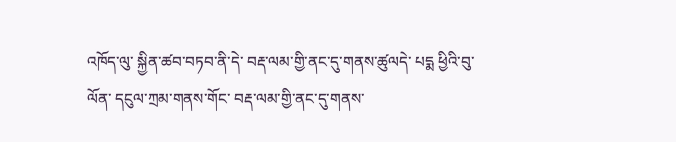འཁོད་ལུ་ སྐྱིན་ཚབ་བཏབ་ནི་དེ་ བརྡ་ལམ་གྱི་ནང་དུ་གནས་ཚུལདེ་ པདྨ ཕྱིའི་བུ་ལོན་ དངུལ་ཀྲམ་གནས་གོང་ བརྡ་ལམ་གྱི་ནང་དུ་གནས་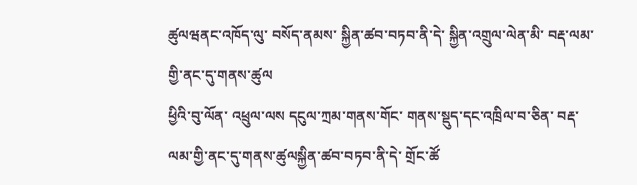ཚུལཝནང་འཁོད་ལུ་ བསོད་ནམས་ སྐྱིན་ཚབ་བཏབ་ནི་དེ་ སྐྱིན་འགྲུལ་ལེན་མི་ བརྡ་ལམ་གྱི་ནང་དུ་གནས་ཚུལ
ཕྱིའི་བུ་ལོན་ འཕྲུལ་ལས དངུལ་ཀྲམ་གནས་གོང་ གནས་སྡུད་དང་འཁྲིལ་བ་ཅིན་ བརྡ་ལམ་གྱི་ནང་དུ་གནས་ཚུལསྐྱིན་ཚབ་བཏབ་ནི་དེ་ གྲོང་ཚོ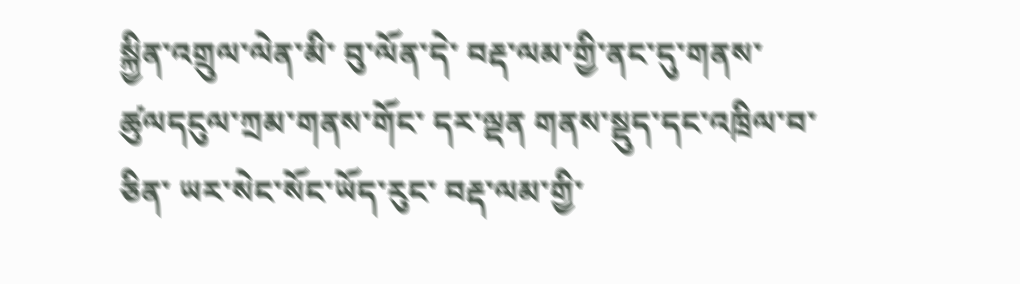སྐྱིན་འགྲུལ་ལེན་མི་ བུ་ལོན་དེ་ བརྡ་ལམ་གྱི་ནང་དུ་གནས་ཚུལདངུལ་ཀྲམ་གནས་གོང་ དར་ལྡན གནས་སྡུད་དང་འཁྲིལ་བ་ཅིན་ ཡར་སེང་སོང་ཡོད་རུང་ བརྡ་ལམ་གྱི་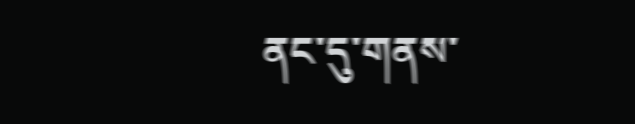ནང་དུ་གནས་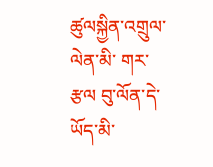ཚུལསྐྱིན་འགྲུལ་ལེན་མི་ གར་རྩལ བུ་ལོན་དེ་ ཡོད་མི་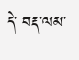དེ་ བརྡ་ལམ་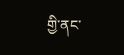གྱི་ནང་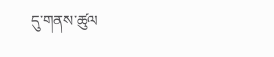དུ་གནས་ཚུལ